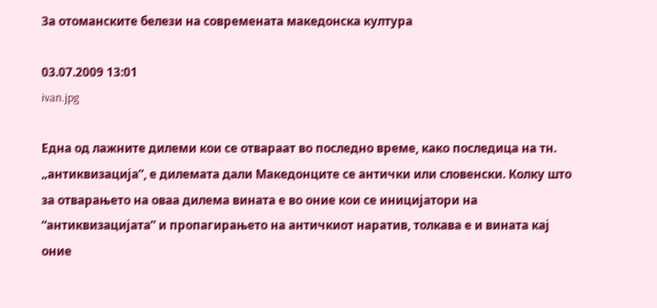За отоманските белези на современата македонска култура

03.07.2009 13:01
ivan.jpg

Една од лажните дилеми кои се отвараат во последно време, како последица на тн. „антиквизација”, е дилемата дали Македонците се антички или словенски. Колку што за отварањето на оваа дилема вината е во оние кои се иницијатори на “антиквизацијата” и пропагирањето на античкиот наратив, толкава е и вината кај оние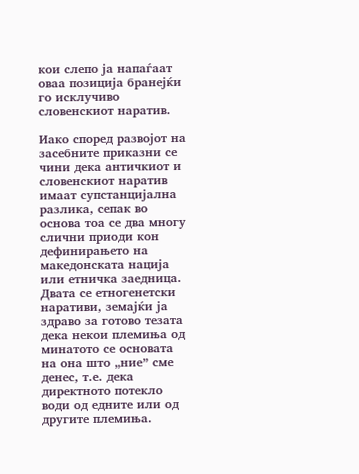кои слепо ја напаѓаат оваа позиција бранејќи го исклучиво словенскиот наратив.

Иако според развојот на засебните приказни се чини дека античкиот и словенскиот наратив имаат супстанцијална разлика, сепак во основа тоа се два многу слични приоди кон дефинирањето на македонската нација или етничка заедница. Двата се етногенетски наративи, земајќи ја здраво за готово тезата дека некои племиња од минатото се основата на она што „ние” сме денес, т.е. дека директното потекло води од едните или од другите племиња.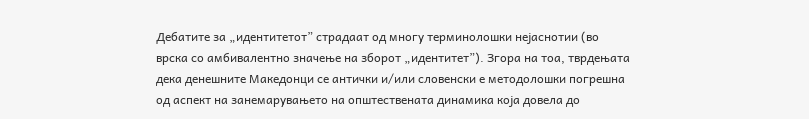Дебатите за „идентитетот” страдаат од многу терминолошки нејаснотии (во врска со амбивалентно значење на зборот „идентитет”). Згора на тоа, тврдењата дека денешните Македонци се антички и/или словенски е методолошки погрешна од аспект на занемарувањето на општествената динамика која довела до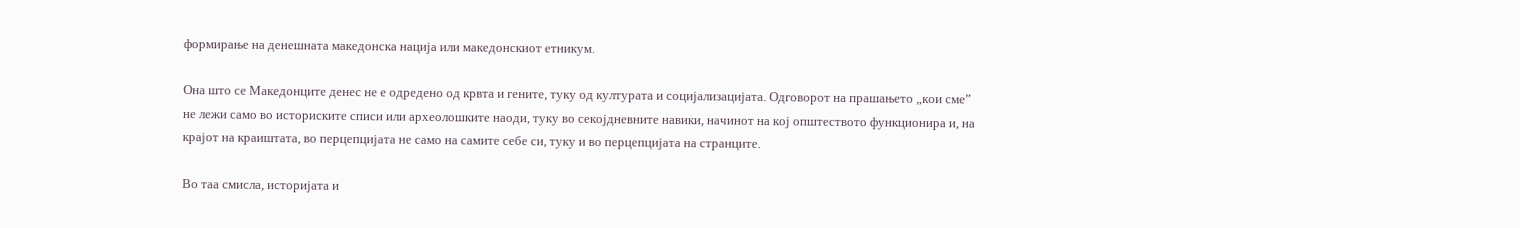формирање на денешната македонска нација или македонскиот етникум.

Она што се Македонците денес не е одредено од крвта и гените, туку од културата и социјализацијата. Одговорот на прашањето „кои сме” не лежи само во историските списи или археолошките наоди, туку во секојдневните навики, начинот на кој општеството функционира и, на крајот на краиштата, во перцепцијата не само на самите себе си, туку и во перцепцијата на странците.

Во таа смисла, историјата и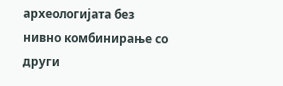археологијата без нивно комбинирање со други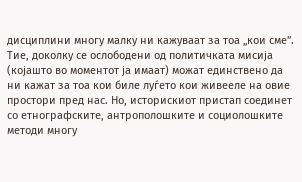дисциплини многу малку ни кажуваат за тоа „кои сме”. Тие, доколку се ослободени од политичката мисија (којашто во моментот ја имаат) можат единствено да ни кажат за тоа кои биле луѓето кои живееле на овие простори пред нас. Но, историскиот пристап соединет со етнографските, антрополошките и социолошките методи многу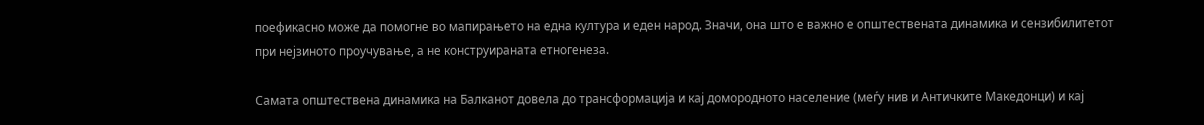поефикасно може да помогне во мапирањето на една култура и еден народ. Значи, она што е важно е општествената динамика и сензибилитетот при нејзиното проучување, а не конструираната етногенеза.

Самата општествена динамика на Балканот довела до трансформација и кај домородното население (меѓу нив и Античките Македонци) и кај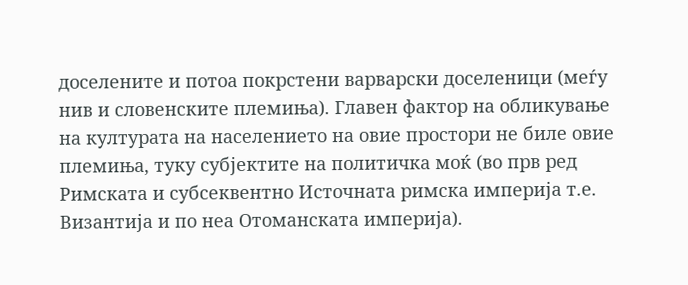доселените и потоа покрстени варварски доселеници (меѓу нив и словенските племиња). Главен фактор на обликување на културата на населението на овие простори не биле овие племиња, туку субјектите на политичка моќ (во прв ред Римската и субсеквентно Источната римска империја т.е. Византија и по неа Отоманската империја).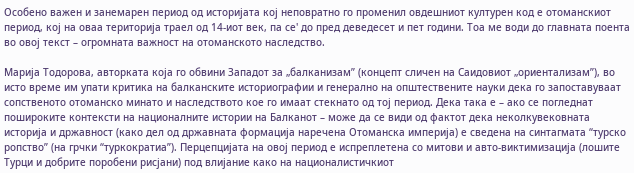Особено важен и занемарен период од историјата кој неповратно го променил овдешниот културен код е отоманскиот период, кој на оваа територија траел од 14-иот век, па се' до пред деведесет и пет години. Тоа ме води до главната поента во овој текст – огромната важност на отоманското наследство.

Марија Тодорова, авторката која го обвини Западот за „балканизам” (концепт сличен на Саидовиот „ориентализам”), во исто време им упати критика на балканските историографии и генерално на општествените науки дека го запоставуваат сопственото отоманско минато и наследството кое го имаат стекнато од тој период. Дека така е – ако се погледнат пошироките контексти на националните истории на Балканот – може да се види од фактот дека неколкувековната историја и државност (како дел од државната формација наречена Отоманска империја) е сведена на синтагмата “турско ропство” (на грчки “туркократиа”). Перцепцијата на овој период е испреплетена со митови и авто-виктимизација (лошите Турци и добрите поробени рисјани) под влијание како на националистичкиот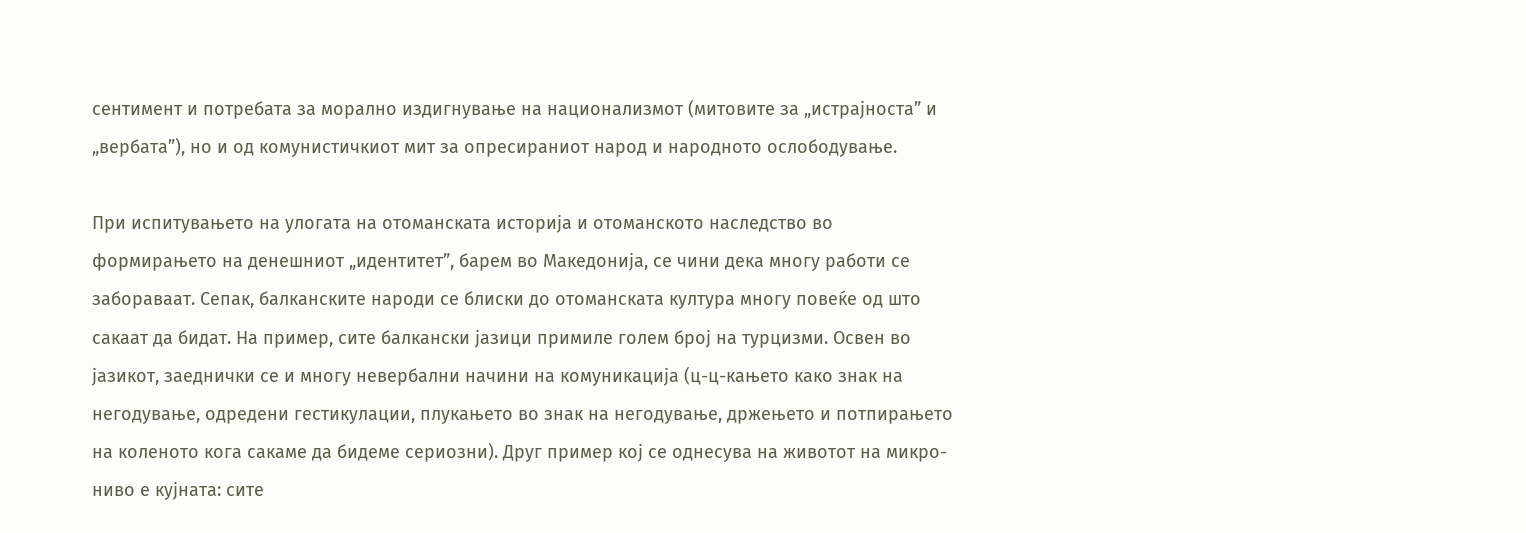сентимент и потребата за морално издигнување на национализмот (митовите за „истрајноста” и „вербата”), но и од комунистичкиот мит за опресираниот народ и народното ослободување.

При испитувањето на улогата на отоманската историја и отоманското наследство во формирањето на денешниот „идентитет”, барем во Македонија, се чини дека многу работи се забораваат. Сепак, балканските народи се блиски до отоманската култура многу повеќе од што сакаат да бидат. На пример, сите балкански јазици примиле голем број на турцизми. Освен во јазикот, заеднички се и многу невербални начини на комуникација (ц-ц-кањето како знак на негодување, одредени гестикулации, плукањето во знак на негодување, држењето и потпирањето на коленото кога сакаме да бидеме сериозни). Друг пример кој се однесува на животот на микро-ниво е кујната: сите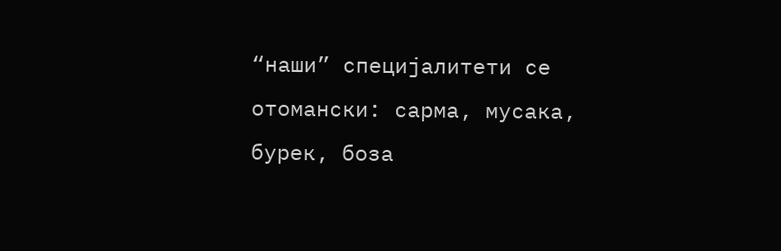“наши” специјалитети се отомански: сарма, мусака, бурек, боза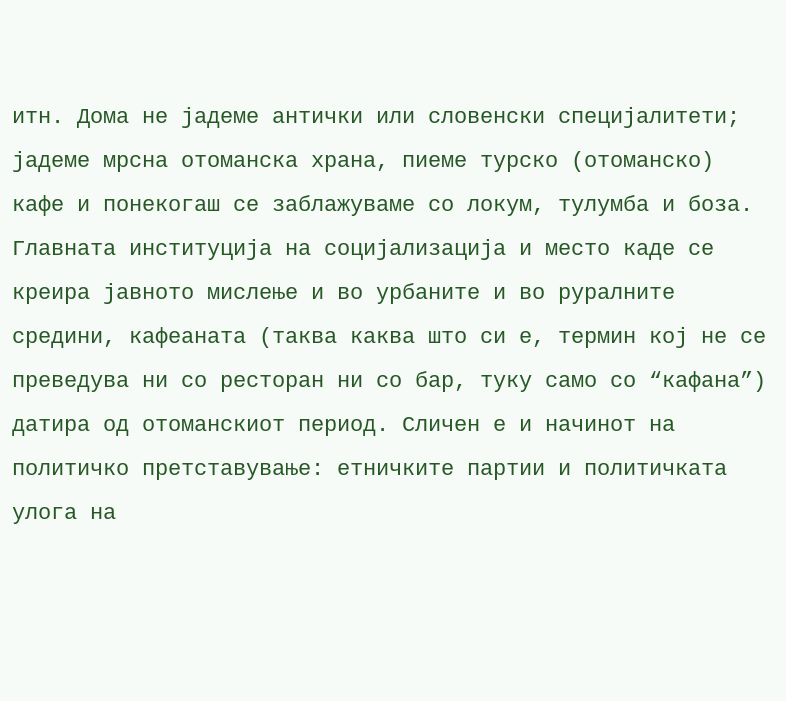итн. Дома не јадеме антички или словенски специјалитети; јадеме мрсна отоманска храна, пиеме турско (отоманско) кафе и понекогаш се заблажуваме со локум, тулумба и боза. Главната институција на социјализација и место каде се креира јавното мислење и во урбаните и во руралните средини, кафеаната (таква каква што си е, термин кој не се преведува ни со ресторан ни со бар, туку само со “кафана”) датира од отоманскиот период. Сличен е и начинот на политичко претставување: етничките партии и политичката улога на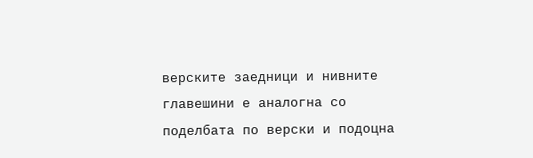верските заедници и нивните главешини е аналогна со поделбата по верски и подоцна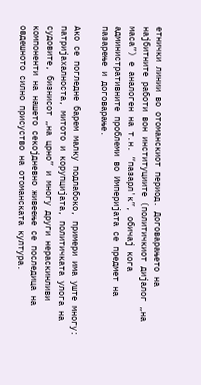етнички линии во отоманскиот период. Договарањето на најбитните работи вон институциите (политичкиот дијалог „на маса”) е аналоген на т.н. “пазарл'к”, обичај кога административните проблеми во Империјата се предмет на пазарење и договарање.

Ако се погледне барем малку подлабоко, примери има уште многу: патријахалноста, митото и корупцијата, политичката улога на судовите, бизнисот „на црно” и многу други нераскинливи компоненти на нашето секојдневно живеење се последица на овдешното силно присуство на отоманската култура.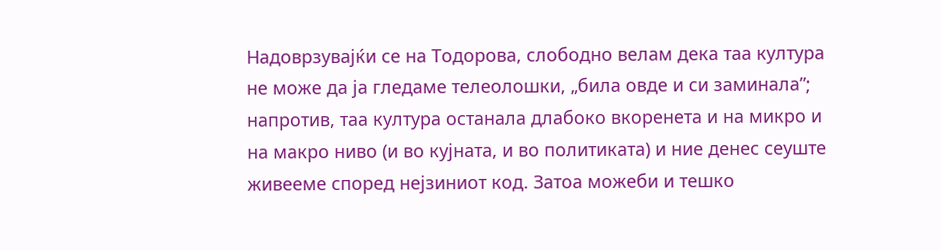Надоврзувајќи се на Тодорова, слободно велам дека таа култура не може да ја гледаме телеолошки, „била овде и си заминала”; напротив, таа култура останала длабоко вкоренета и на микро и на макро ниво (и во кујната, и во политиката) и ние денес сеуште живееме според нејзиниот код. Затоа можеби и тешко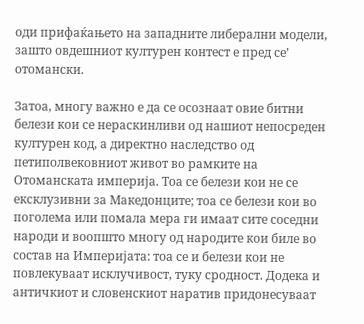оди прифаќањето на западните либерални модели, зашто овдешниот културен контест е пред се’ отомански.

Затоа, многу важно е да се осознаат овие битни белези кои се нераскинливи од нашиот непосреден културен код, а директно наследство од петиполвековниот живот во рамките на Отоманската империја. Тоа се белези кои не се ексклузивни за Македонците; тоа се белези кои во поголема или помала мера ги имаат сите соседни народи и воопшто многу од народите кои биле во состав на Империјата: тоа се и белези кои не повлекуваат исклучивост, туку сродност. Додека и античкиот и словенскиот наратив придонесуваат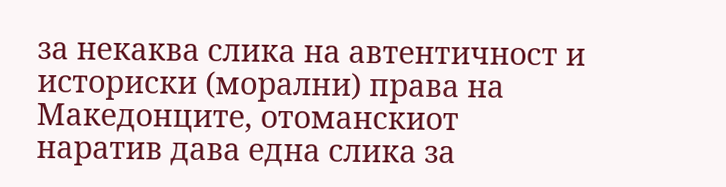за некаква слика на автентичност и историски (морални) права на Македонците, отоманскиот наратив дава една слика за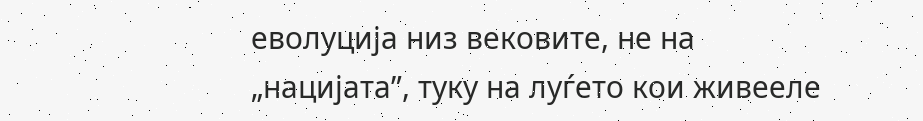еволуција низ вековите, не на „нацијата”, туку на луѓето кои живееле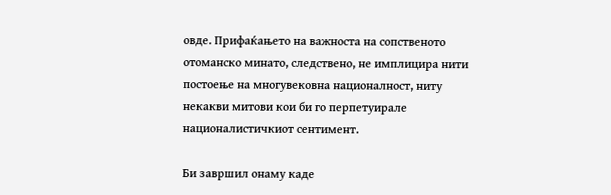овде. Прифаќањето на важноста на сопственото отоманско минато, следствено, не имплицира нити постоење на многувековна националност, ниту некакви митови кои би го перпетуирале националистичкиот сентимент.

Би завршил онаму каде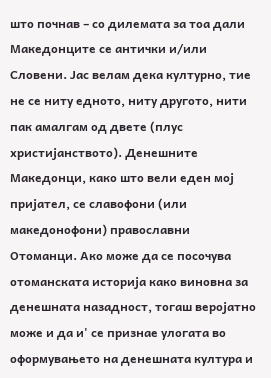што почнав – со дилемата за тоа дали Македонците се антички и/или Словени. Јас велам дека културно, тие не се ниту едното, ниту другото, нити пак амалгам од двете (плус христијанството). Денешните Македонци, како што вели еден мој пријател, се славофони (или македонофони) православни Отоманци. Ако може да се посочува отоманската историја како виновна за денешната назадност, тогаш веројатно може и да и' се признае улогата во оформувањето на денешната култура и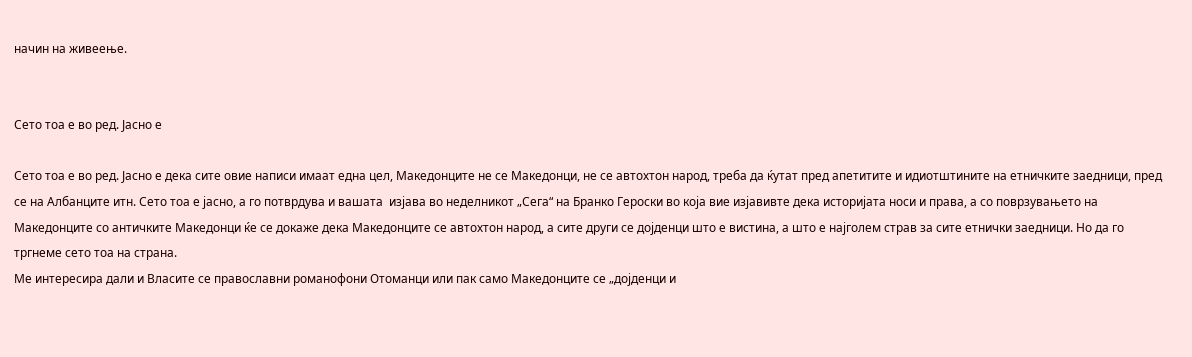начин на живеење.


Сето тоа е во ред. Јасно е

Сето тоа е во ред. Јасно е дека сите овие написи имаат една цел, Македонците не се Македонци, не се автохтон народ, треба да ќутат пред апетитите и идиотштините на етничките заедници, пред се на Албанците итн. Сето тоа е јасно, а го потврдува и вашата  изјава во неделникот „Сега“ на Бранко Героски во која вие изјавивте дека историјата носи и права, а со поврзувањето на Македонците со античките Македонци ќе се докаже дека Македонците се автохтон народ, а сите други се дојденци што е вистина, а што е најголем страв за сите етнички заедници. Но да го тргнеме сето тоа на страна.
Ме интересира дали и Власите се православни романофони Отоманци или пак само Македонците се „дојденци и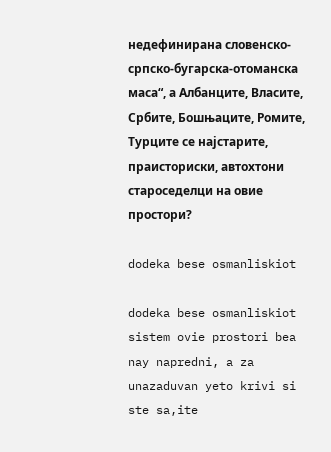недефинирана словенско-српско-бугарска-отоманска маса“, а Албанците, Власите, Србите, Бошњаците, Ромите, Турците се најстарите, праисториски, автохтони староседелци на овие простори?

dodeka bese osmanliskiot

dodeka bese osmanliskiot sistem ovie prostori bea nay napredni, a za unazaduvan yeto krivi si ste sa,ite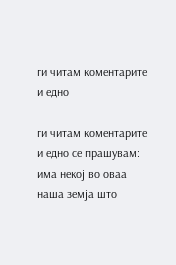ги читам коментарите и едно

ги читам коментарите и едно се прашувам: има некој во оваа наша земја што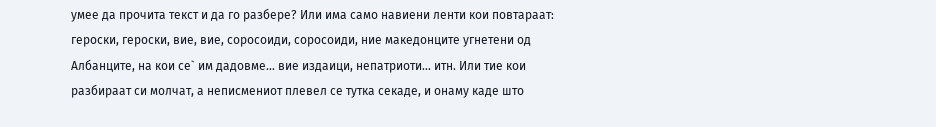умее да прочита текст и да го разбере? Или има само навиени ленти кои повтараат: героски, героски, вие, вие, соросоиди, соросоиди, ние македонците угнетени од Албанците, на кои се` им дадовме... вие издаици, непатриоти... итн. Или тие кои разбираат си молчат, а неписмениот плевел се тутка секаде, и онаму каде што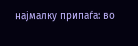најмалку припаѓа: во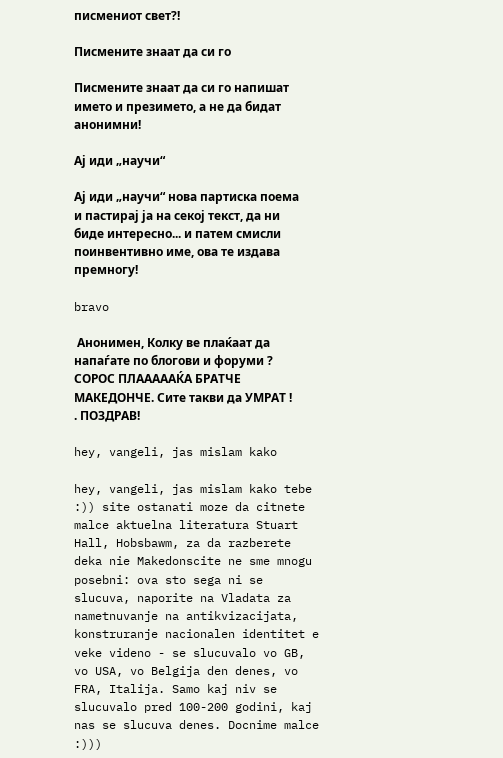писмениот свет?!

Писмените знаат да си го

Писмените знаат да си го напишат името и презимето, а не да бидат анонимни!

Ај иди „научи“

Ај иди „научи“ нова партиска поема и пастирај ја на секој текст, да ни биде интересно... и патем смисли поинвентивно име, ова те издава премногу!

bravo

 Анонимен, Колку ве плаќаат да напаѓате по блогови и форуми ? СОРОС ПЛАААААЌА БРАТЧЕ МАКЕДОНЧЕ. Сите такви да УМРАТ ! . ПОЗДРАВ!

hey, vangeli, jas mislam kako

hey, vangeli, jas mislam kako tebe :)) site ostanati moze da citnete malce aktuelna literatura Stuart Hall, Hobsbawm, za da razberete deka nie Makedonscite ne sme mnogu posebni: ova sto sega ni se slucuva, naporite na Vladata za nametnuvanje na antikvizacijata, konstruranje nacionalen identitet e veke videno - se slucuvalo vo GB, vo USA, vo Belgija den denes, vo FRA, Italija. Samo kaj niv se slucuvalo pred 100-200 godini, kaj nas se slucuva denes. Docnime malce :)))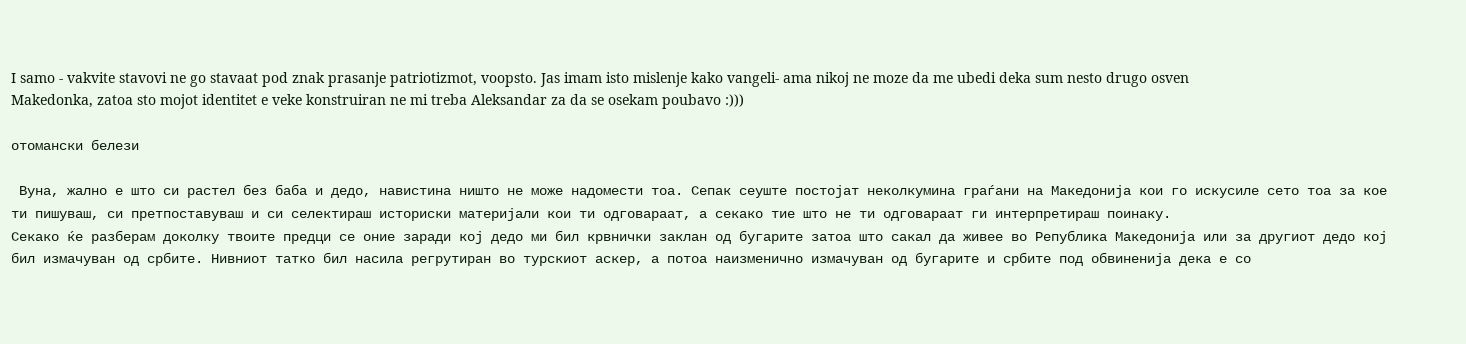I samo - vakvite stavovi ne go stavaat pod znak prasanje patriotizmot, voopsto. Jas imam isto mislenje kako vangeli- ama nikoj ne moze da me ubedi deka sum nesto drugo osven Makedonka, zatoa sto mojot identitet e veke konstruiran ne mi treba Aleksandar za da se osekam poubavo :)))

отомански белези

 Вуна, жално е што си растел без баба и дедо, навистина ништо не може надомести тоа. Сепак сеуште постојат неколкумина граѓани на Македонија кои го искусиле сето тоа за кое ти пишуваш, си претпоставуваш и си селектираш историски материјали кои ти одговараат, а секако тие што не ти одговараат ги интерпретираш поинаку.
Секако ќе разберам доколку твоите предци се оние заради кој дедо ми бил крвнички заклан од бугарите затоа што сакал да живее во Република Македонија или за другиот дедо кој бил измачуван од србите. Нивниот татко бил насила регрутиран во турскиот аскер, а потоа наизменично измачуван од бугарите и србите под обвиненија дека е со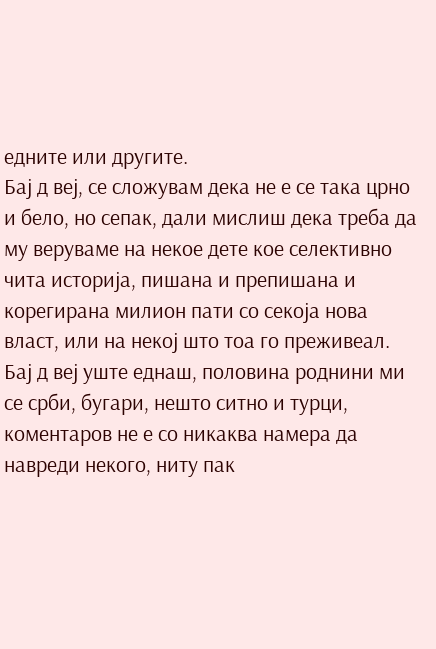едните или другите.
Бај д веј, се сложувам дека не е се така црно и бело, но сепак, дали мислиш дека треба да му веруваме на некое дете кое селективно чита историја, пишана и препишана и корегирана милион пати со секоја нова власт, или на некој што тоа го преживеал.
Бај д веј уште еднаш, половина роднини ми се срби, бугари, нешто ситно и турци, коментаров не е со никаква намера да навреди некого, ниту пак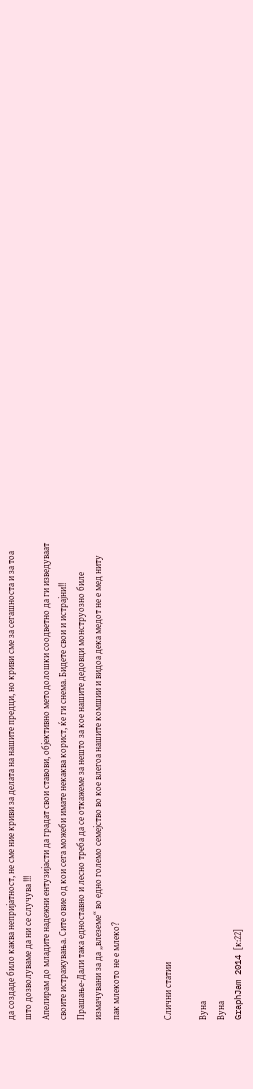да создаде било каква непријатност, не сме ние криви за делата на нашите предци, но криви сме за сегашноста и за тоа што дозволуваме да ни се случува !!!
Апелирам до младите надежни ентузијасти да градат свои ставови, објективно методолошки соодветно да ги изведуваат своите истражувања. Сите овие од кои сега можеби имате некаква корист, ќе ги снема. Бидете свои и истрајни!!
Прашање-Дали така едноставно и лесно треба да се откажеме за нешто за кое нашите дедовци монструозно биле измачувани за да „влеземе“ во едно големо семејство во кое влегоа нашите комшии и видоа дека медот не е мед ниту пак млекото не е млеко?


Слични статии

Вуна
Вуна
GraphJam 2014 [к:22]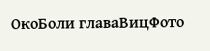ОкоБоли главаВицФото